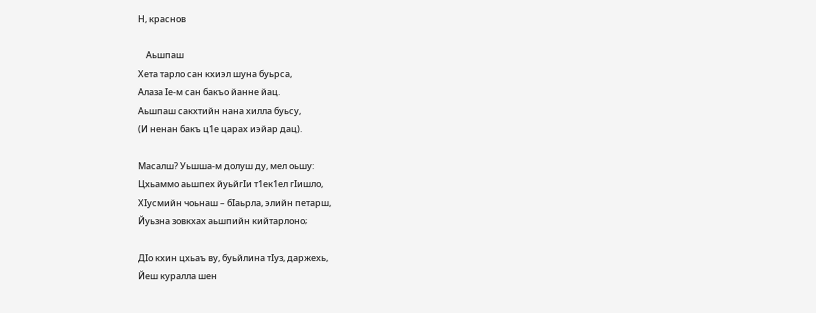Н, краснов

    Аьшпаш
Хета тарло сан кхиэл шуна буьрса,
Алаза Iе-м сан бакъо йанне йац.
Аьшпаш сакхтийн нана хилла буьсу,
(И ненан бакъ ц1е царах иэйар дац).

Масалш? Уьшша-м долуш ду, мел оьшу:
Цхьаммо аьшпех йуьйгIи т1ек1ел гIишло,
ХIусмийн чоьнаш – бIаьрла, элийн петарш,
Йуьзна зовкхах аьшпийн кийтарлоно;

ДIо кхин цхьаъ ву, буьйлина тIуз, даржехь,
Йеш куралла шен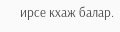ирсе кхаж балар.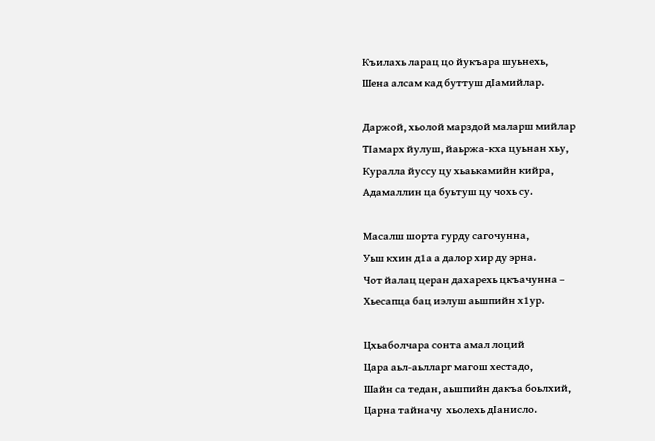Къилахь ларац цо йукъара шуьнехь,
Шена алсам кад буттуш дIамийлар.

Даржой, хьолой марздой маларш мийлар
ТIамарх йулуш, йаьржа-кха цуьнан хьу,
Куралла йуссу цу хьаькамийн кийра,
Адамаллин ца буьтуш цу чохь су.

Масалш шорта гурду сагочунна,
Уьш кхин д1а а далор хир ду эрна.
Чот йалац церан дахарехь цкъачунна –
Хьесапца бац иэлуш аьшпийн х1ур.

Цхьаболчара сонта амал лоций
Цара аьл-аьлларг магош хестадо,
Шайн са тедан, аьшпийн дакъа боьлхий,
Царна тайначу  хьолехь дIанисло.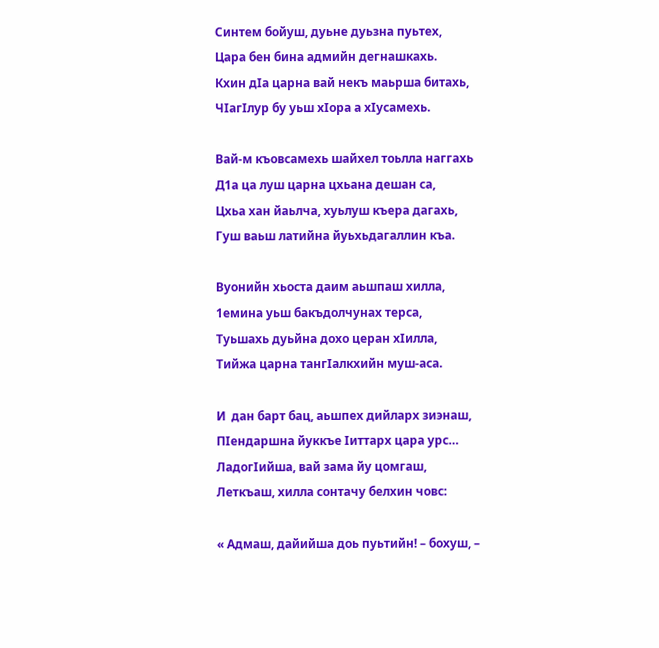Синтем бойуш, дуьне дуьзна пуьтех,
Цара бен бина адмийн дегнашкахь.
Кхин дIа царна вай некъ маьрша битахь,
ЧIагIлур бу уьш хIора а хIусамехь.

Вай-м къовсамехь шайхел тоьлла наггахь
Д1а ца луш царна цхьана дешан са,
Цхьа хан йаьлча, хуьлуш къера дагахь,
Гуш ваьш латийна йуьхьдагаллин къа.

Вуонийн хьоста даим аьшпаш хилла,
1емина уьш бакъдолчунах терса,
Туьшахь дуьйна дохо церан хIилла,
Тийжа царна тангIалкхийн муш-аса.

И  дан барт бац, аьшпех дийларх зиэнаш,
ПIендаршна йуккъе Iиттарх цара урс…
ЛадогIийша, вай зама йу цомгаш,
Леткъаш, хилла сонтачу белхин човс:

« Адмаш, дайийша доь пуьтийн! – бохуш, –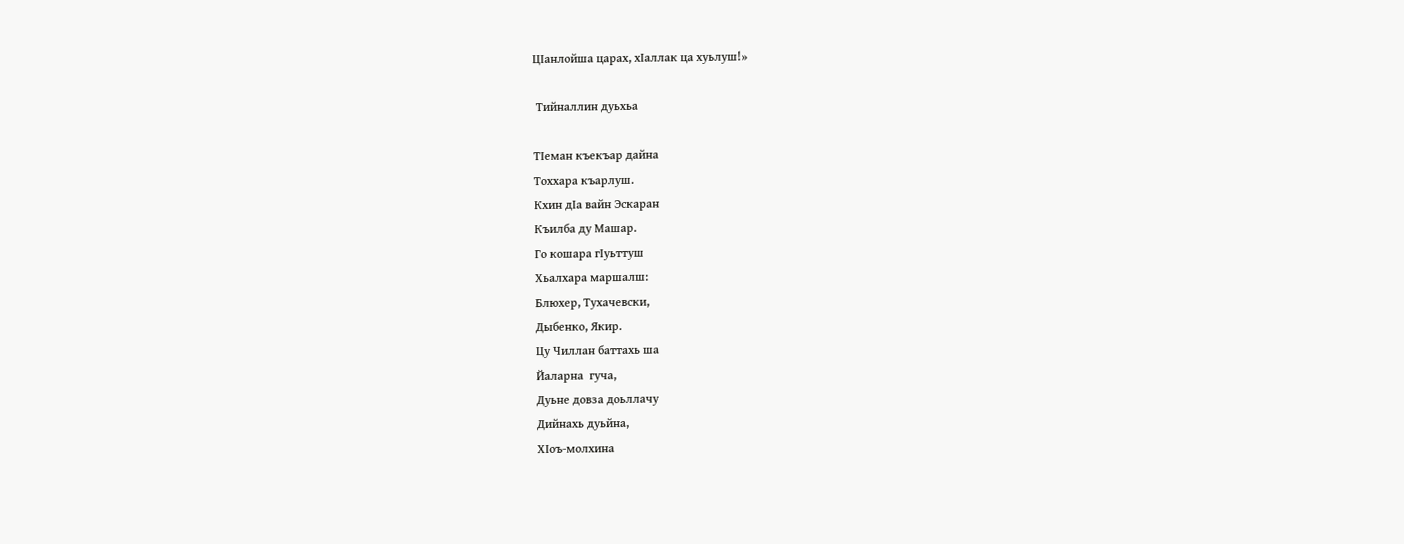ЦIанлойша царах, хIаллак ца хуьлуш!»

 Тийналлин дуьхьа

ТIеман къекъар дайна
Тоххара къарлуш.
Кхин дIа вайн Эскаран
Къилба ду Машар.
Го кошара гIуьттуш
Хьалхара маршалш:
Блюхер, Тухачевски,
Дыбенко, Якир.
Цу Чиллан баттахь ша
Йаларна  гуча,
Дуьне довза доьллачу
Дийнахь дуьйна,
ХIоъ-молхина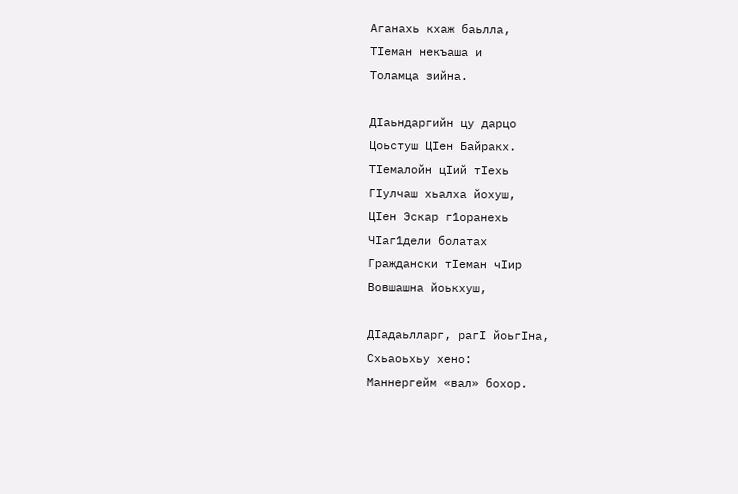Аганахь кхаж баьлла,
ТIеман некъаша и
Толамца зийна.

ДIаьндаргийн цу дарцо
Цоьстуш ЦIен Байракх.
ТIемалойн цIий тIехь
ГIулчаш хьалха йохуш,
ЦIен Эскар г1оранехь
ЧIаг1дели болатах
Граждански тIеман чIир
Вовшашна йоькхуш,

ДIадаьлларг, рагI йоьгIна,
Схьаоьхьу хено:
Маннергейм «вал» бохор.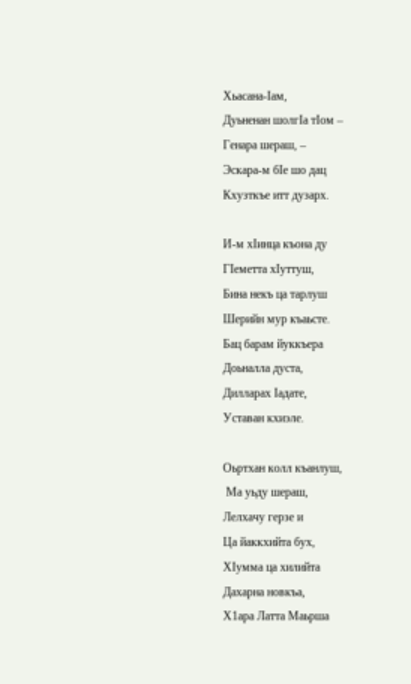Хьасана-Iам,
Дуьненан шолгIа тIом –
Генара шераш, –
Эскара-м бIе шо дац
Кхузткъе итт дузарх.

И-м хIинца къона ду
ГIеметта хIуттуш,
Бина некъ ца тарлуш
Шерийн мур къаьсте.
Бац барам йуккъера
Доьналла дуста,
Дилларах Iадате,
Уставан кхиэле.

Оьртхан колл къанлуш,
 Ма уьду шераш,
Лелхачу герзе и
Ца йаккхийта бух,
ХIумма ца хилийта
Дахарна новкъа,
Х1ара Латта Маьрша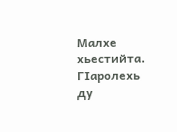Малхе хьестийта.
ГIаролехь ду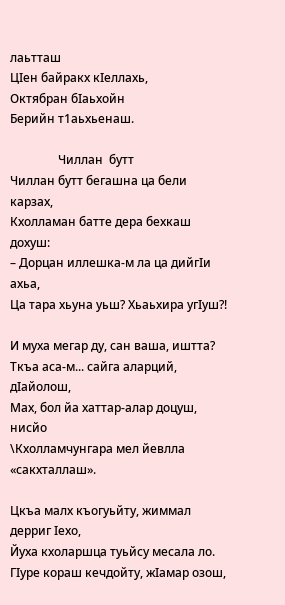лаьтташ
ЦIен байракх кIеллахь,
Октябран бIаьхойн
Берийн т1аьхьенаш.

                Чиллан  бутт
Чиллан бутт бегашна ца бели карзах,
Кхолламан батте дера бехкаш дохуш:
– Дорцан иллешка-м ла ца дийгIи ахьа,
Ца тара хьуна уьш? Хьаьхира угIуш?!

И муха мегар ду, сан ваша, иштта?
Ткъа аса-м... сайга аларций, дIайолош,
Мах, бол йа хаттар-алар доцуш, нисйо
\Кхолламчунгара мел йевлла «сакхталлаш».

Цкъа малх къогуьйту, жиммал дерриг Iехо,
Йуха кхоларшца туьйсу месала ло.
ГIуре кораш кечдойту, жIамар озош,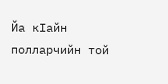Йа кIайн полларчийн той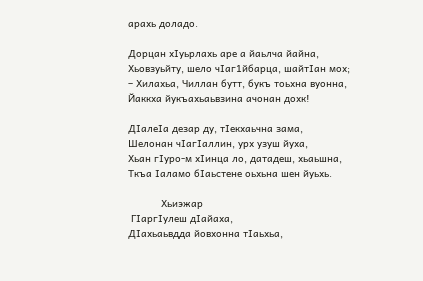арахь доладо.

Дорцан хIуьрлахь аре а йаьлча йайна,
Хьовзуьйту, шело чIаг1йбарца, шайтIан мох;
– Хилахьа, Чиллан бутт, букъ тоьхна вуонна,
Йаккха йукъахьаьвзина ачонан дохк!

ДIалеIа дезар ду, тIекхаьчна зама,
Шелонан чIагIаллин, урх узуш йуха,
Хьан гIуро-м хIинца ло, датадеш, хьаьшна,
Ткъа Iаламо бIаьстене оьхьна шен йуьхь.

           Хьиэжар
 ГIаргIулеш дIайаха,
ДIахьаьвдда йовхонна тIаьхьа,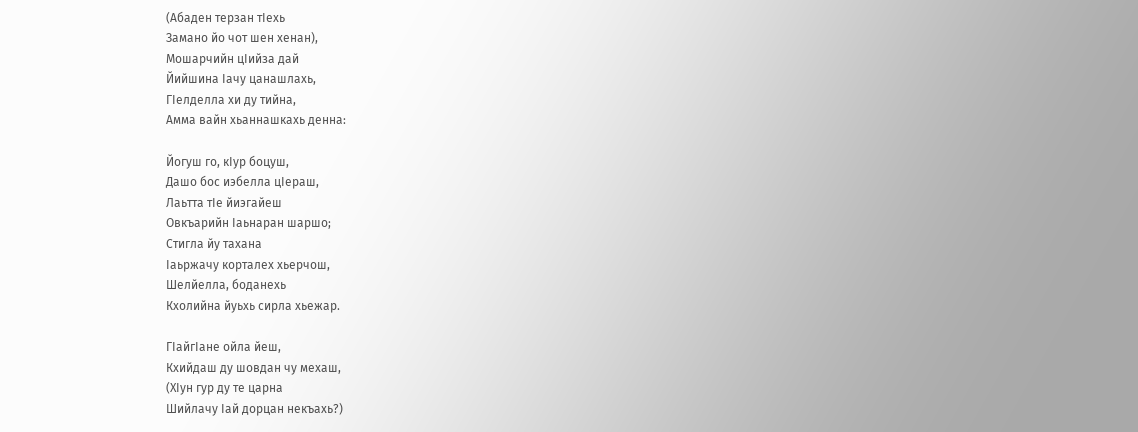(Абаден терзан тIехь
Замано йо чот шен хенан),
Мошарчийн цIийза дай
Йийшина Iачу цанашлахь,
ГIелделла хи ду тийна,
Амма вайн хьаннашкахь денна:

Йогуш го, кIур боцуш,
Дашо бос иэбелла цIераш,
Лаьтта тIе йиэгайеш
Овкъарийн Iаьнаран шаршо;
Стигла йу тахана
Iаьржачу корталех хьерчош,
Шелйелла, боданехь
Кхолийна йуьхь сирла хьежар.

ГIайгIане ойла йеш,
Кхийдаш ду шовдан чу мехаш,
(ХIун гур ду те царна
Шийлачу Iай дорцан некъахь?)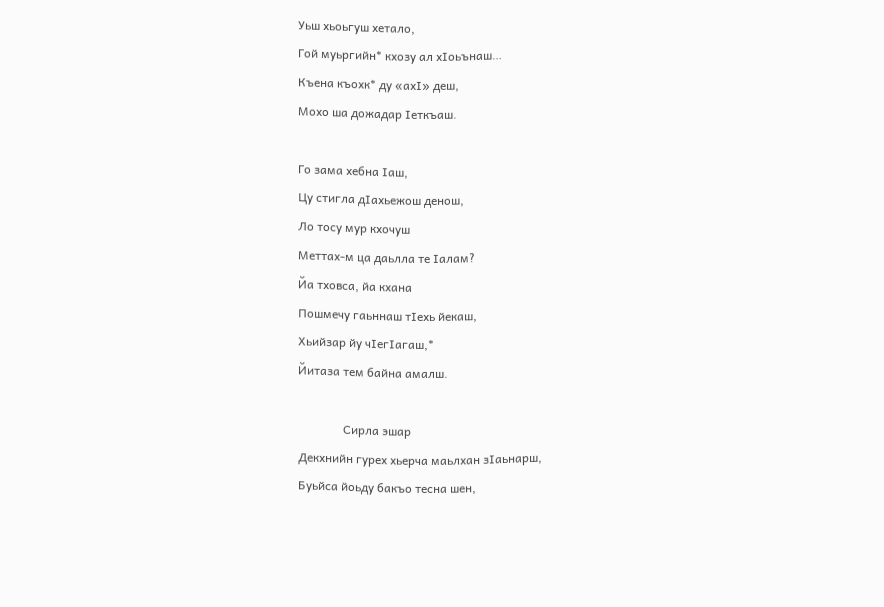Уьш хьоьгуш хетало,
Гой муьргийн* кхозу ал хIоьънаш…
Къена къохк* ду «ахI» деш,
Мохо ша дожадар Iеткъаш.

Го зама хебна Iаш,
Цу стигла дIахьежош денош,
Ло тосу мур кхочуш
Меттах-м ца даьлла те Iалам?
Йа тховса, йа кхана
Пошмечу гаьннаш тIехь йекаш,
Хьийзар йу чIегIагаш,*
Йитаза тем байна амалш.

               Сирла эшар
Декхнийн гурех хьерча маьлхан зIаьнарш,
Буьйса йоьду бакъо тесна шен,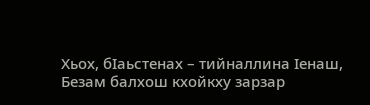Хьох, бIаьстенах – тийналлина Iенаш,
Безам балхош кхойкху зарзар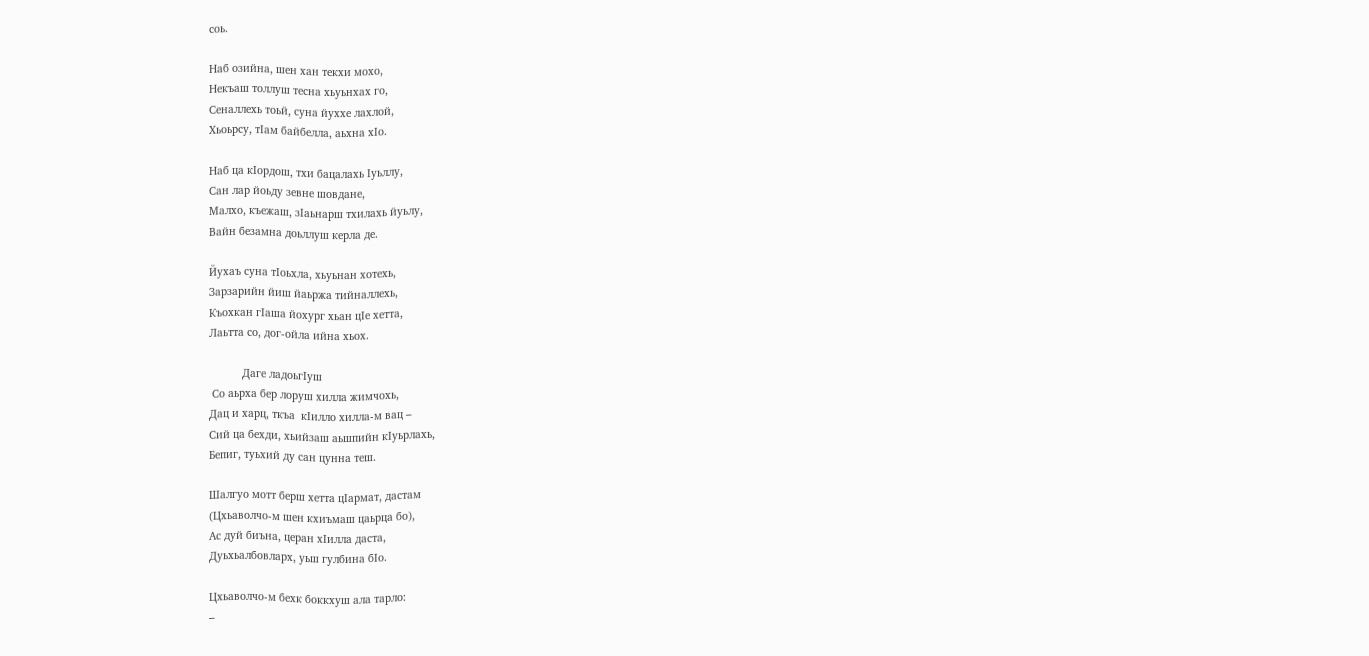соь.

Наб озийна, шен хан текхи мохо,
Некъаш толлуш тесна хьуьнхах го,
Сеналлехь тоьй, суна йуххе лахлой,
Хьоьрсу, тIам байбелла, аьхна хIо.

Наб ца кIордош, тхи бацалахь Iуьллу,
Сан лар йоьду зевне шовдане,
Малхо, къежаш, зIаьнарш тхилахь йуьлу,
Вайн безамна доьллуш керла де.

Йухаъ суна тIоьхла, хьуьнан хотехь,
Зарзарийн йиш йаьржа тийналлехь,
Къохкан гIаша йохург хьан цIе хетта,
Лаьтта со, дог-ойла ийна хьох.

           Даге ладоьгIуш
 Со аьрха бер лоруш хилла жимчохь,
Дац и харц, ткъа  кIилло хилла-м вац –
Сий ца бехди, хьийзаш аьшпийн кIуьрлахь,
Бепиг, туьхий ду сан цунна теш.

Шалгуо мотт берш хетта цIармат, дастам
(Цхьаволчо-м шен кхиъмаш цаьрца бо),
Ас дуй биъна, церан хIилла даста,
Дуьхьалбовларх, уьш гулбина бIо.

Цхьаволчо-м бехк боккхуш ала тарло:
–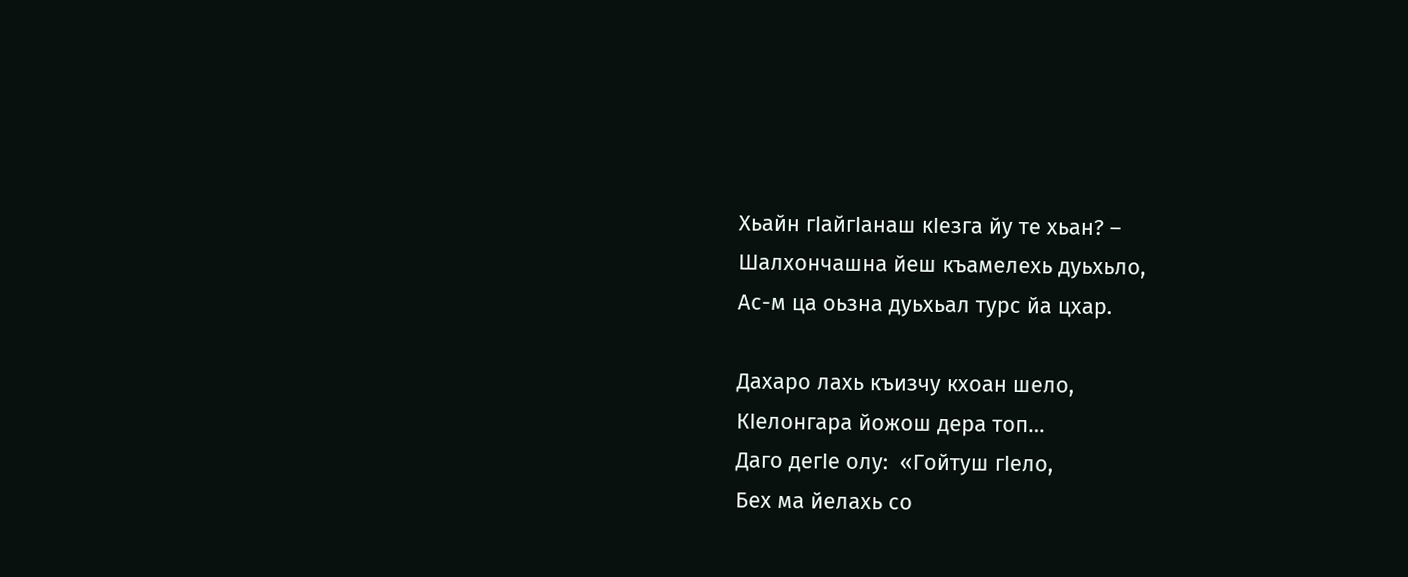Хьайн гIайгIанаш кIезга йу те хьан? –
Шалхончашна йеш къамелехь дуьхьло,
Ас-м ца оьзна дуьхьал турс йа цхар.

Дахаро лахь къизчу кхоан шело,
КIелонгара йожош дера топ…
Даго дегIе олу:  «Гойтуш гIело,
Бех ма йелахь со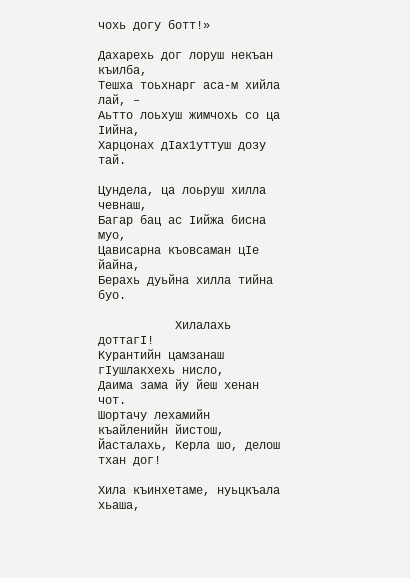чохь догу ботт!»

Дахарехь дог лоруш некъан къилба,
Тешха тоьхнарг аса-м хийла лай, –
Аьтто лоьхуш жимчохь со ца Iийна,
Харцонах дIах1уттуш дозу тай.

Цундела, ца лоьруш хилла чевнаш,
Багар бац ас Iийжа бисна муо,
Цависарна къовсаман цIе йайна,
Берахь дуьйна хилла тийна буо.

           Хилалахь доттагI!
Курантийн цамзанаш гIушлакхехь нисло,
Даима зама йу йеш хенан чот.
Шортачу лехамийн къайленийн йистош,
Йасталахь, Керла шо, делош тхан дог!

Хила къинхетаме, нуьцкъала хьаша,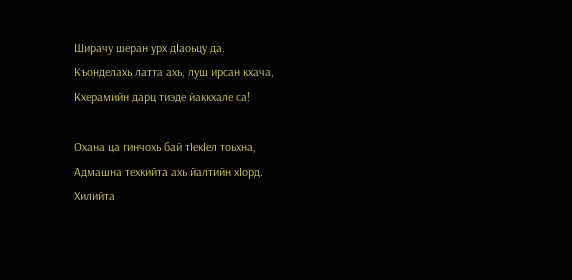Ширачу шеран урх дIаоьцу да.
Къонделахь латта ахь, луш ирсан кхача,
Кхерамийн дарц тиэде йаккхале са!

Охана ца гинчохь бай тIекIел тоьхна,
Адмашна техкийта ахь йалтийн хIорд.
Хилийта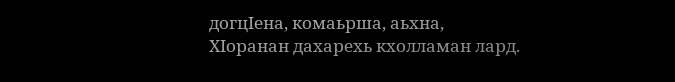догцIена, комаьрша, аьхна,
ХIоранан дахарехь кхолламан лард.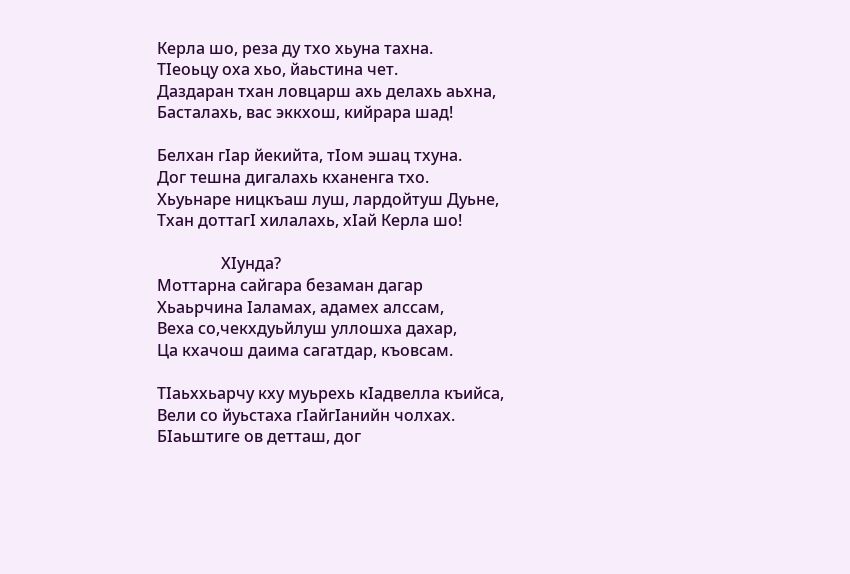Керла шо, реза ду тхо хьуна тахна.
ТIеоьцу оха хьо, йаьстина чет.
Даздаран тхан ловцарш ахь делахь аьхна,
Басталахь, вас эккхош, кийрара шад!

Белхан гIар йекийта, тIом эшац тхуна.
Дог тешна дигалахь кханенга тхо.
Хьуьнаре ницкъаш луш, лардойтуш Дуьне,
Тхан доттагI хилалахь, хIай Керла шо!

                ХIунда?
Моттарна сайгара безаман дагар
Хьаьрчина Iаламах, адамех алссам,
Веха со,чекхдуьйлуш уллошха дахар,
Ца кхачош даима сагатдар, къовсам.

ТIаьххьарчу кху муьрехь кIадвелла къийса,
Вели со йуьстаха гIайгIанийн чолхах.
БIаьштиге ов детташ, дог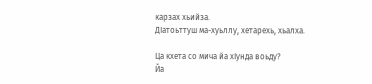карзах хьийза.
ДIатоьттуш ма-хуьллу, хетарехь, хьалха.

Ца кхета со мича йа хIунда воьду?
Йа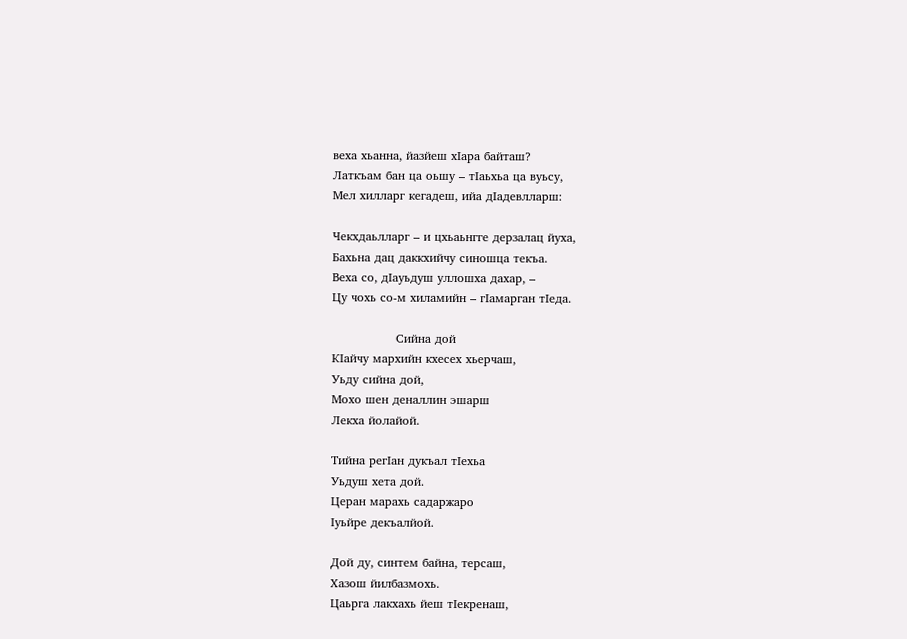веха хьанна, йазйеш хIара байташ?
Латкъам бан ца оьшу – тIаьхьа ца вуьсу,
Мел хилларг кегадеш, ийа дIадевлларш:

Чекхдаьлларг – и цхьаьнгге дерзалац йуха,
Бахьна дац даккхийчу синошца текъа.
Веха со, дIауьдуш уллошха дахар, –
Цу чохь со-м хиламийн – гIамарган тIеда.

                Сийна дой
КIайчу мархийн кхесех хьерчаш,
Уьду сийна дой,
Мохо шен деналлин эшарш
Лекха йолайой.

Тийна регIан дукъал тIехьа
Уьдуш хета дой.
Церан марахь садаржаро
Iуьйре декъалйой.

Дой ду, синтем байна, терсаш,
Хазош йилбазмохь.
Цаьрга лакхахь йеш тIекренаш,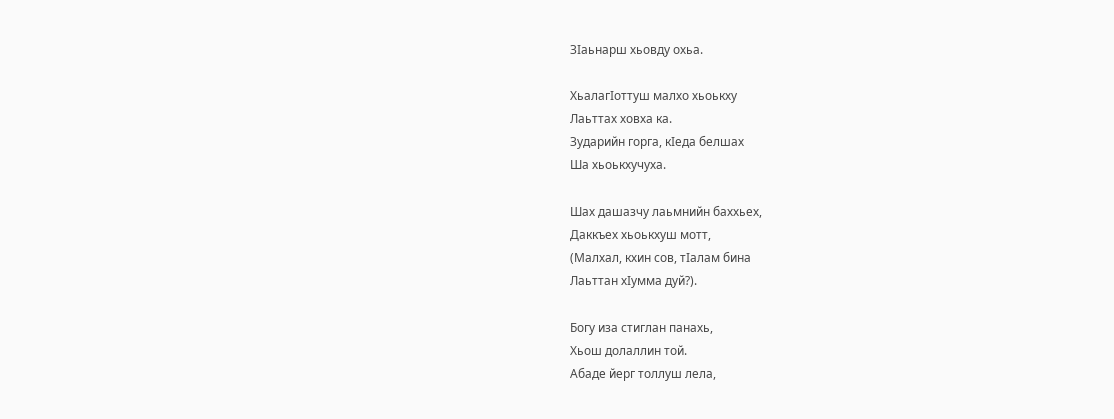ЗIаьнарш хьовду охьа.

ХьалагIоттуш малхо хьоькху
Лаьттах ховха ка.
Зударийн горга, кIеда белшах
Ша хьоькхучуха.

Шах дашазчу лаьмнийн баххьех,
Даккъех хьоькхуш мотт,
(Малхал, кхин сов, тIалам бина
Лаьттан хIумма дуй?).

Богу иза стиглан панахь,
Хьош долаллин той.
Абаде йерг толлуш лела,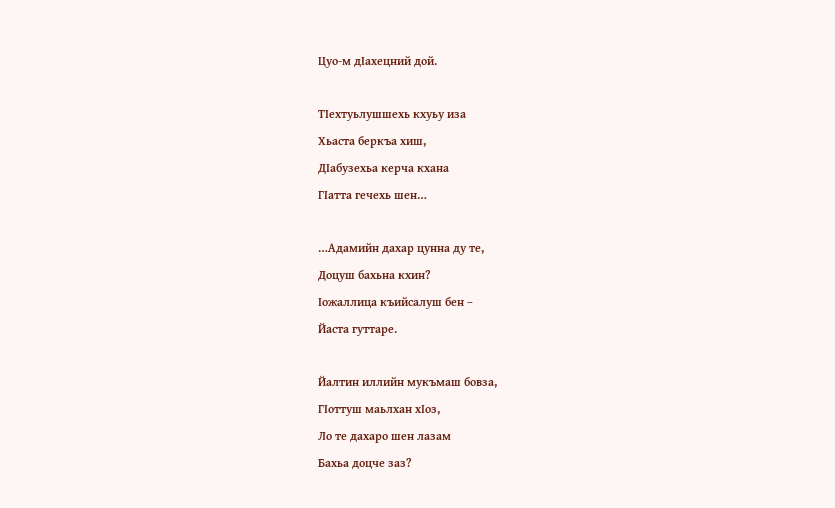Цуо-м дIахецний дой.

ТIехтуьлушшехь кхуьу иза
Хьаста беркъа хиш,
ДIабузехьа керча кхана
ГIатта гечехь шен…

…Адамийн дахар цунна ду те,
Доцуш бахьна кхин?
Iожаллица къийсалуш бен –
Йаста гуттаре.

Йалтин иллийн мукъмаш бовза,
ГIоттуш маьлхан хIоз,
Ло те дахаро шен лазам
Бахьа доцче заз?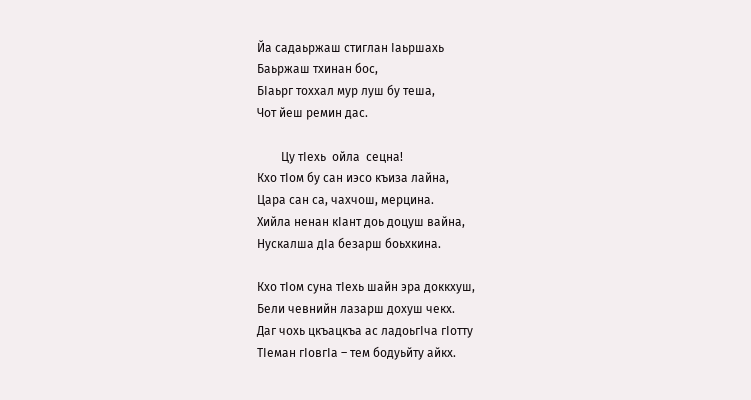Йа садаьржаш стиглан Iаьршахь
Баьржаш тхинан бос,
БIаьрг тоххал мур луш бу теша,
Чот йеш ремин дас.

        Цу тIехь  ойла  сецна!
Кхо тIом бу сан иэсо къиза лайна,
Цара сан са, чахчош, мерцина.
Хийла ненан кIант доь доцуш вайна,
Нускалша дIа безарш боьхкина.

Кхо тIом суна тIехь шайн эра доккхуш,
Бели чевнийн лазарш дохуш чекх.
Даг чохь цкъацкъа ас ладоьгIча гIотту
ТIеман гIовгIа – тем бодуьйту айкх.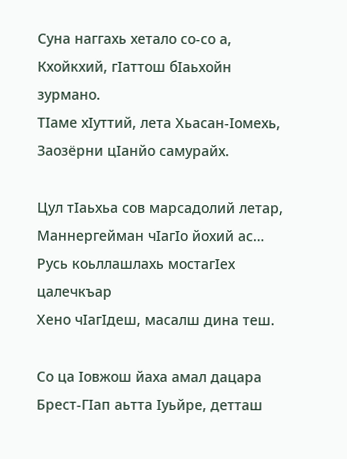Суна наггахь хетало со-со а,
Кхойкхий, гIаттош бIаьхойн зурмано.
ТIаме хIуттий, лета Хьасан-Iомехь,
Заозёрни цIанйо самурайх.

Цул тIаьхьа сов марсадолий летар,
Маннергейман чIагIо йохий ас…
Русь коьллашлахь мостагIех цалечкъар
Хено чIагIдеш, масалш дина теш.

Со ца Iовжош йаха амал дацара
Брест-ГIап аьтта Iуьйре, детташ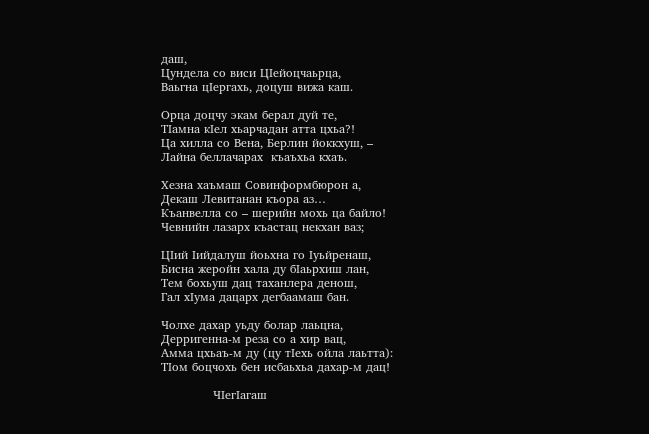даш,
Цундела со виси ЦIейоцчаьрца,
Ваьгна цIергахь, доцуш вижа каш.

Орца доцчу экам берал дуй те,
ТIамна кIел хьарчадан атта цхьа?!
Ца хилла со Вена, Берлин йоккхуш, –
Лайна беллачарах  къаъхьа кхаъ.

Хезна хаъмаш Совинформбюрон а,
Декаш Левитанан къора аз…
Къанвелла со – шерийн мохь ца байло!
Чевнийн лазарх къастац некхан ваз;

ЦIий Iийдалуш йоьхна го Iуьйренаш,
Бисна жеройн хала ду бIаьрхиш лан,
Тем бохьуш дац таханлера денош,
Гал хIума дацарх дегбаамаш бан.

Чолхе дахар уьду болар лаьцна,
Дерригенна-м реза со а хир вац,
Амма цхьаъ-м ду (цу тIехь ойла лаьтта):
ТIом боцчохь бен исбаьхьа дахар-м дац!

             ЧIегIагаш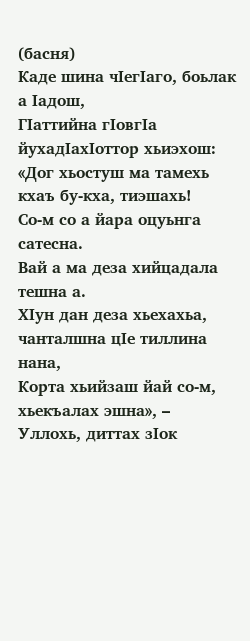(басня)
Каде шина чIегIаго, боьлак а Iадош,
ГIаттийна гIовгIа йухадIахIоттор хьиэхош:
«Дог хьостуш ма тамехь кхаъ бу-кха, тиэшахь!
Со-м со а йара оцуьнга сатесна.
Вай а ма деза хийцадала тешна а.
ХIун дан деза хьехахьа, чанталшна цIе тиллина нана,
Корта хьийзаш йай со-м, хьекъалах эшна», –
Уллохь, диттах зIок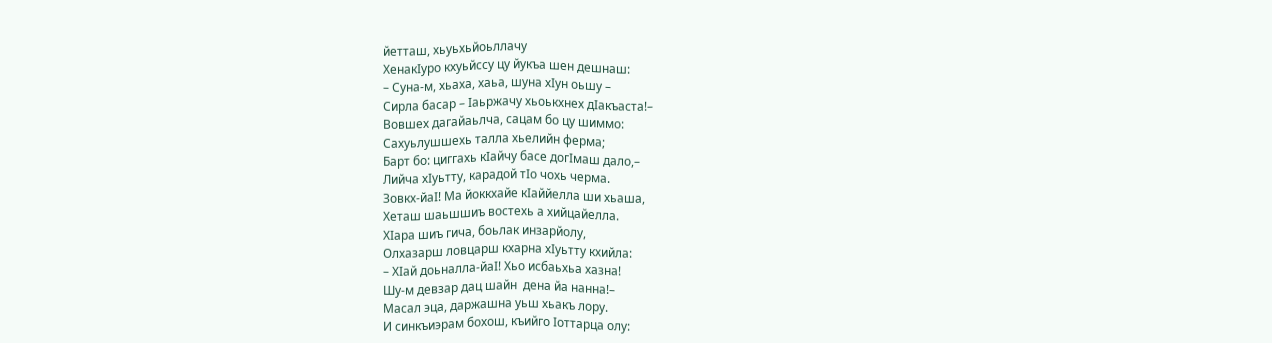йетташ, хьуьхьйоьллачу
ХенакIуро кхуьйссу цу йукъа шен дешнаш:
– Суна-м, хьаха, хаьа, шуна хIун оьшу –
Сирла басар – Iаьржачу хьоькхнех дIакъаста!–
Вовшех дагайаьлча, сацам бо цу шиммо:
Сахуьлушшехь талла хьелийн ферма;
Барт бо: циггахь кIайчу басе догIмаш дало,–
Лийча хIуьтту, карадой тIо чохь черма.
Зовкх-йаI! Ма йоккхайе кIаййелла ши хьаша,
Хеташ шаьшшиъ востехь а хийцайелла.
ХIара шиъ гича, боьлак инзарйолу,
Олхазарш ловцарш кхарна хIуьтту кхийла:
– ХIай доьналла-йаI! Хьо исбаьхьа хазна!
Шу-м девзар дац шайн  дена йа нанна!–
Масал эца, даржашна уьш хьакъ лору.
И синкъиэрам бохош, къийго Iоттарца олу: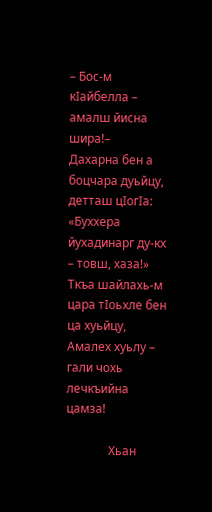– Бос-м кIайбелла – амалш йисна шира!–
Дахарна бен а боцчара дуьйцу, детташ цIогIа:
«Буххера йухадинарг ду-кх – товш, хаза!»
Ткъа шайлахь-м цара тIоьхле бен ца хуьйцу,
Амалех хуьлу – гали чохь лечкъийна цамза!

              Хьан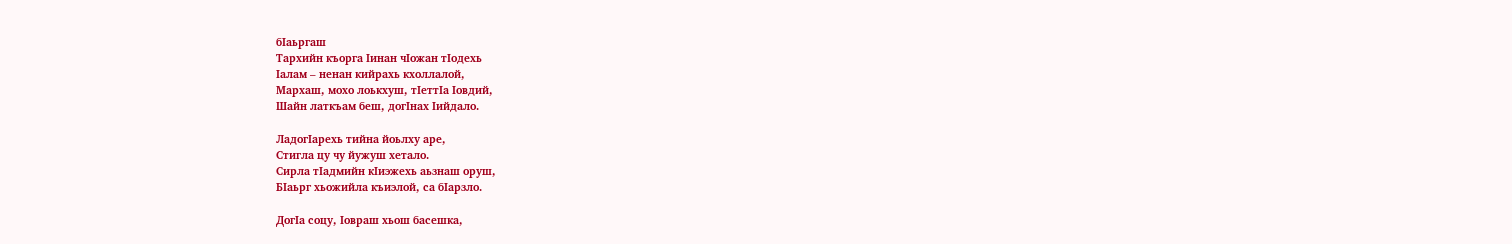бIаьргаш
Тархийн къорга Iинан чIожан тIодехь
Iалам – ненан кийрахь кхоллалой,
Мархаш, мохо лоькхуш, тIеттIа Iовдий,
Шайн латкъам беш, догIнах Iийдало.

ЛадогIарехь тийна йоьлху аре,
Стигла цу чу йужуш хетало.
Сирла тIадмийн кIиэжехь аьзнаш оруш,
БIаьрг хьожийла къиэлой, са бIарзло.

ДогIа соцу, Iовраш хьош басешка,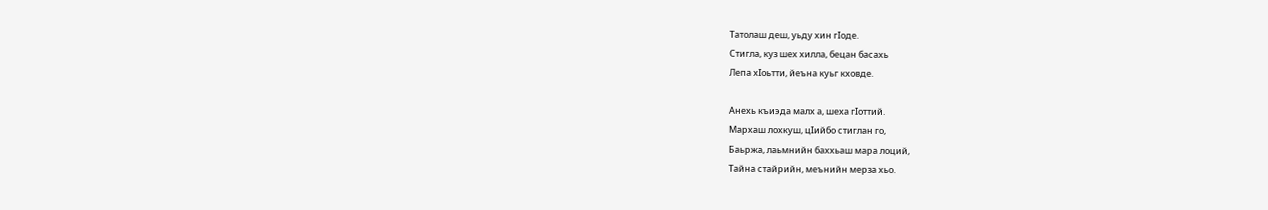Татолаш деш, уьду хин гIоде.
Стигла, куз шех хилла, бецан басахь
Лепа хIоьтти, йеъна куьг кховде.

Анехь къиэда малх а, шеха гIоттий.
Мархаш лохкуш, цIийбо стиглан го,
Баьржа, лаьмнийн баххьаш мара лоций,
Тайна стайрийн, меънийн мерза хьо.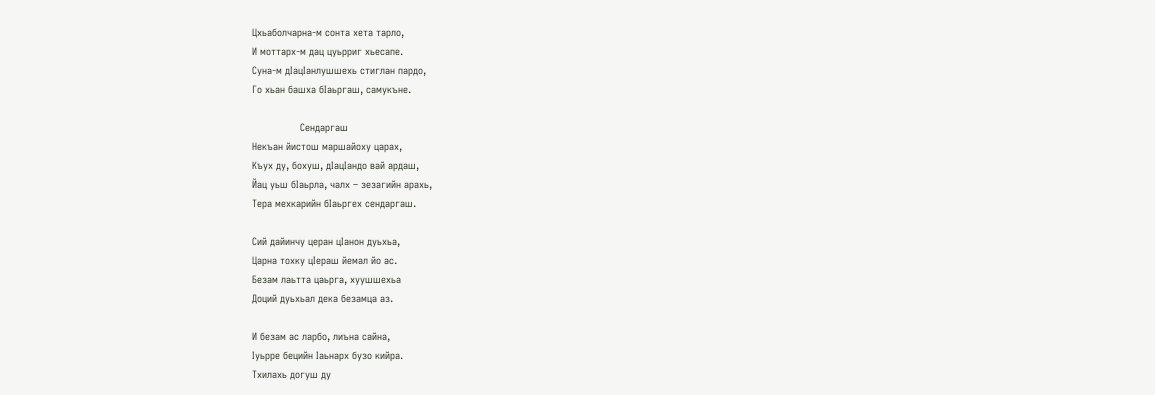Цхьаболчарна-м сонта хета тарло,
И моттарх-м дац цуьрриг хьесапе.
Суна-м дIацIанлушшехь стиглан пардо,
Го хьан башха бIаьргаш, самукъне.

                Сендаргаш
Некъан йистош маршайоху царах,
Къух ду, бохуш, дIацIандо вай ардаш,
Йац уьш бIаьрла, чалх – зезагийн арахь,
Тера мехкарийн бIаьргех сендаргаш.

Сий дайинчу церан цIанон дуьхьа,
Царна тохку цIераш йемал йо ас.
Безам лаьтта цаьрга, хуушшехьа
Доций дуьхьал дека безамца аз.

И безам ас ларбо, лиъна сайна,
Iуьрре бецийн Iаьнарх бузо кийра.
Тхилахь догуш ду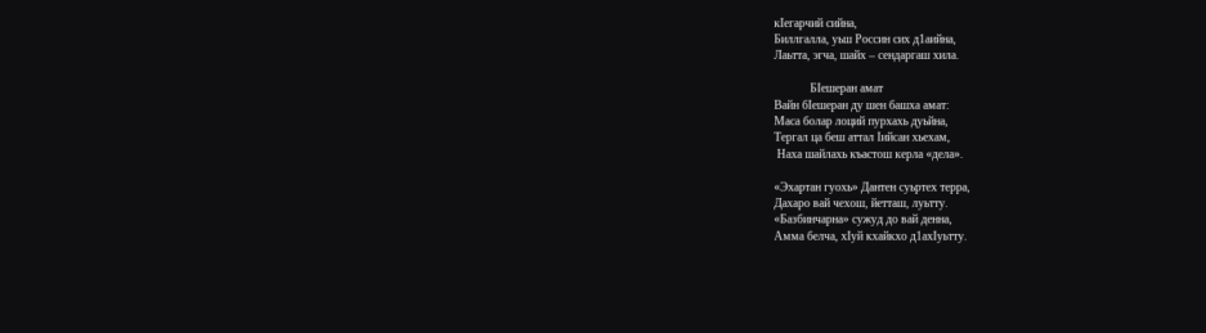кIегарчий сийна,
Биллгалла, уьш Россин сих д1аийна,
Лаьтта, эгча, шайх – сендаргаш хила.

            БIешеран амат
Вайн бIешеран ду шен башха амат:
Маса болар лоций пурхахь дуьйна,
Тергал ца беш аттал Iийсан хьехам,
 Наха шайлахь къастош керла «дела».

«Эхартан гуохь» Дантен суьртех терра,
Дахаро вай чехош, йетташ, луьтту.
«Базбинчарна» сужуд до вай денна,
Амма белча, хIуй кхайкхо д1ахIуьтту.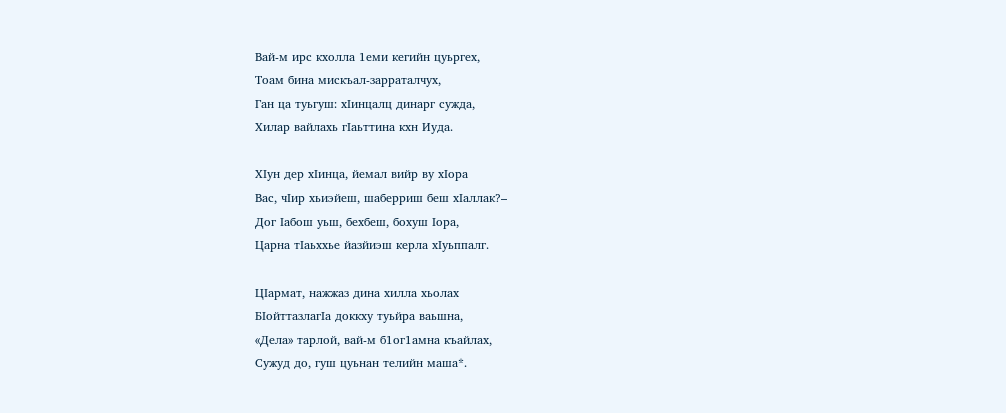Вай-м ирс кхолла 1еми кегийн цуьргех,
Тоам бина мискъал-зарраталчух,
Ган ца туьгуш: хIинцалц динарг сужда,
Хилар вайлахь гIаьттина кхн Иуда.

ХIун дер хIинца, йемал вийр ву хIора
Вас, чIир хьиэйеш, шаберриш беш хIаллак?–
Дог Iабош уьш, бехбеш, бохуш Iора,
Царна тIаьххье йазйиэш керла хIуьппалг.

ЦIармат, нажжаз дина хилла хьолах
БIойттазлагIа доккху туьйра ваьшна,
«Дела» тарлой, вай-м б1ог1амна къайлах,
Сужуд до, гуш цуьнан телийн маша*.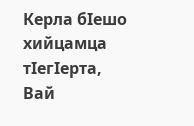Керла бIешо хийцамца тIегIерта,
Вай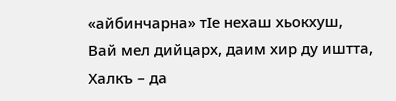«айбинчарна» тIе нехаш хьокхуш,
Вай мел дийцарх, даим хир ду иштта,
Халкъ – да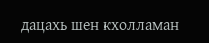дацахь шен кхолламан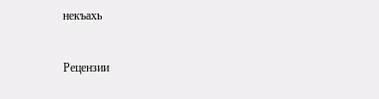некъахь


Рецензии